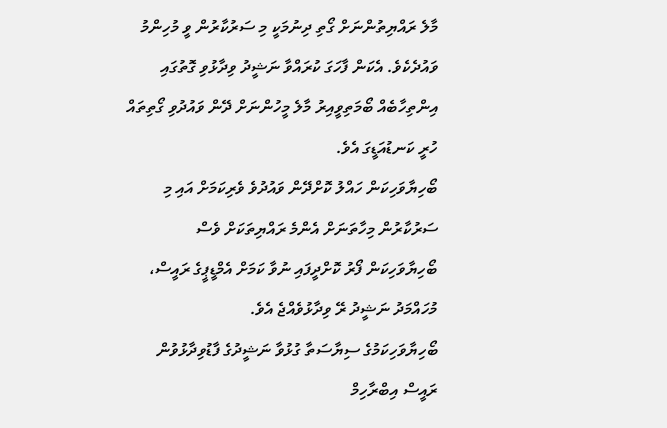މާލެ ރައްޔިތުންނަށް ގޯތި ދިނުމަކީ މި ސަރުކާރުން ވީ މުހިންމު ވައުދެކެވެ. އެކަން ފާހަގަ ކުރައްވާ ނަޝީދު ވިދާޅުވި ގޮތުގައި އިންތިހާބެއް ބޯމަތިވީއިރު މާލެ މީހުންނަށް ދޭން ވައުދުވި ގޯތިތައް ހުރީ ކަނޑުއަޑީގަ އެވެ.
ބޯހިޔާވަހިކަން ހައްލު ކޮށްދޭން ވައުދުވެ ވެރިކަމަށް އައި މި ސަރުކާރުން މިހާތަނަށް އެންމެ ރައްޔިތަކަށް ވެސް ބޯހިޔާވަހިކަން ފޯރު ކޮށްދީފައި ނުވާ ކަމަށް އެމްޑީޕީގެ ރައީސް، މުހައްމަދު ނަޝީދު ރޭ ވިދާޅުވެއްޖެ އެވެ.
ބޯހިޔާވަހިކަމުގެ ސިޔާސަތާ ގުޅުވާ ނަޝީދުގެ ފާޑުވިދާޅުވުން ރައީސް އިބްރާހިމް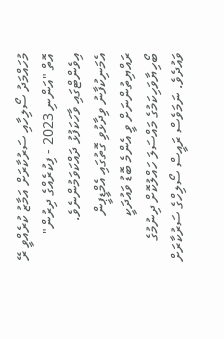މުހައްމަދު ސޯލިހާއި ސަރުކާރަށް އަމާޒު ކުރެއްވީ ރޭ އޮތް "އަންނި 2023 - ފިކުރެއްގެ ދިރުން" އިވެންޓްގައި ވާހަކަފުޅު ދައްކަވަމުންނެވެ. އެމަނިކުފާނު ވިދާޅުވި ގޮތުގައި އެމްޑީޕީން ރައްޔިތުންނަށް ވީ އެންމެ ބޮޑު ވައުދަކީ ބޯހިޔާވަހިކަމުގެ މައްސަލަ ހައްލުކޮށް ދިނުމުގެ ވައުދެވެ. ނަމަވެސް ރައީސް ސޯލިހްގެ ސަރުކާރަށް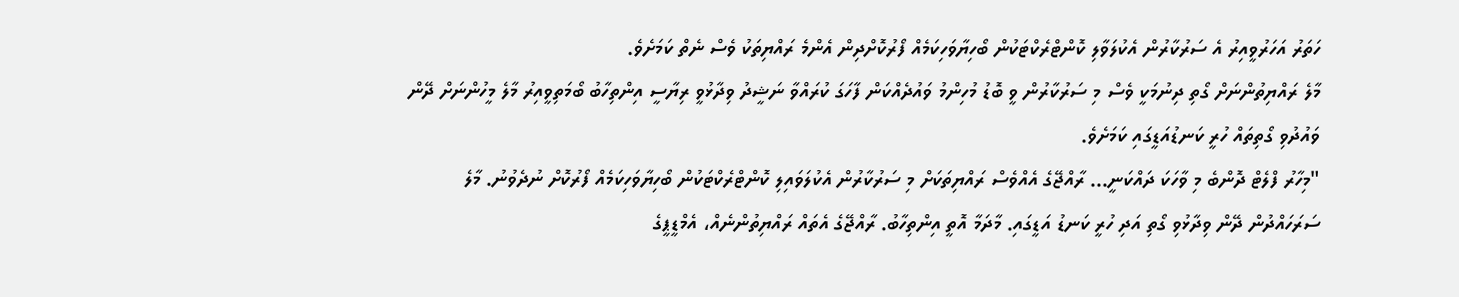ހަތަރު އަހަރުވީއިރު އެ ސަރުކާރުން އެކުލަވާލި ކޮންޓްރެކްޓަކުން ބޯހިޔާވަހިކަމެއް ފޯރުކޮށްދިން އެންމެ ރައްޔިތަކު ވެސް ނެތް ކަމަށެވެ.
މާލެ ރައްޔިތުންނަށް ގޯތި ދިނުމަކީ ވެސް މި ސަރުކާރުން ވީ ބޮޑު މުހިންމު ވައުދެއްކަން ފާހަގަ ކުރައްވާ ނަޝީދު ވިދާޅުވީ ރިޔާސީ އިންތިހާބު ބޯމަތިވީއިރު މާލެ މީހުންނަށް ދޭން ވައުދުވި ގޯތިތައް ހުރީ ކަނޑުއަޑީގައި ކަމަށެވެ.
"މިހާރު ފްލެޓް ދޮންބެ މި ވާހަކަ ދައްކަނީ... ރާއްޖޭގެ އެއްވެސް ރައްޔިތަކަށް މި ސަރުކާރުން އެކުލަވައިލި ކޮންޓްރެކްޓަކުން ބޯހިޔާވަހިކަމެއް ފޯރުކޮށް ނުދެވުނު. މާލެ ސަރަހައްދުން ދޭން ވިދާޅުވި ގޯތި އަދި ހުރީ ކަނޑު އަޑީގައި. މާދަމާ އޮތީ އިންތިހާބު. ރާއްޖޭގެ އެތައް ރައްޔިތުންނެއް، އެމްޑީޕީގެ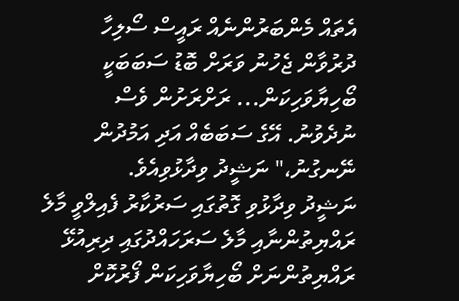އެތައް މެންބަރުންނެއް ރައީސް ސޯލިހާ ދުރުވާން ޖެހުނު ވަރަށް ބޮޑު ސަބަބަކީ ބޯހިޔާވަހިކަން... ރަށްރަށުން ވެސް ނުދެވުނު. އޭގެ ސަބަބެއް އަދި އަމުދުން ނޭނގުނު،" ނަޝީދު ވިދާޅުވިއެވެ.
ނަޝީދު ވިދާޅުވި ގޮތުގައި ސަރުކާރު ފެއިލްވީ މާލެ ރައްޔިތުންނާއި މާލެ ސަރަހައްދުގައި ދިރިއުޅޭ ރައްޔިތުންނަށް ބޯހިޔާވަހިކަން ފޯރުކޮށް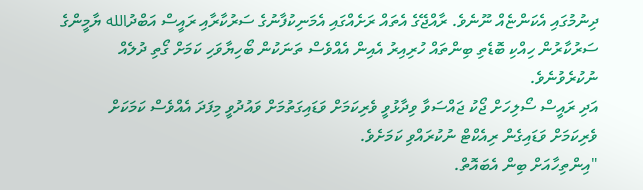ދިނުމުގައި އެކަންޏެއް ނޫނެވެ. ރާއްޖޭގެ އެތައް ރަށެއްގައި އެމަނިކުފާނުގެ ސަރުކާރާއި ރައީސް އަބްދުالله ޔާމީންގެ ސަރުކާރުން ހިއްކި ބޮޑެތި ބިންތައް ހުރިއިރު އެއިން އެއްވެސް ތަނަކުން ބޯހިޔާވަހި ކަމަށް ގޯތި ދުލެއް ނުކުރެވުނެވެ.
އަދި ރައީސް ސޯލިހަށް ޖޯކު ޖައްސަވާ ވިދާޅުވީ ވެރިކަމަށް ވަޑައިގަތުމަށް ވައުދުވީ މިފަދަ އެއްވެސް ކަމަކަށް ވެރިކަމަށް ވަޑައިގެން ރިއެކްޓް ނުކުރައްވި ކަމަށެވެ.
"އިންތިހާއަށް ބިން އެބައޮތް.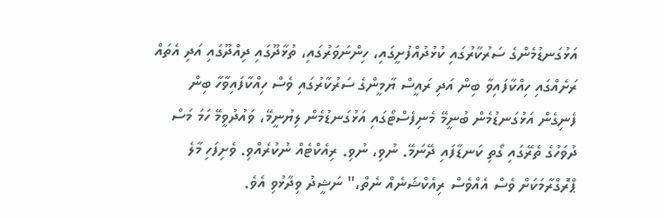އަޅުގަނޑުމެންގެ ސަރުކާރުގައި ކުޅުދުއްފުށީގައި، ހިންނަވަރުގައި، ތުޅާދޫގައި ދިއްދޫގައި އަދި އެތައް ރަށެއްގައި ހިއްކާފައިވާ ބިން އަދި ރައީސް ޔާމީންގެ ސަރުކާރުގައި ވެސް ހިއްކާފައިވާހާ ބިން ފެނިގެން އަޅުގަނޑުމެން ބުނީމޭ މެނިފެސްޓޯގައި އަޅުގަނޑުމެން ލިޔުނީމޭ، ވައުދުވީމޭ ހަމަ މަސް ދުވަހުގެ ތެރޭގައި ގޯތި ކަނޑާފައި ދޭނަމޭ. ނުވި، ނުވި. ރިއެކްޓެއް ނުކުރެއްވި. ވެށިފަހި މާލެ ޕްރޮގްރާމަކަށް ވެސް އެއްވެސް ރިއެކްޝަނެއް ނެތް،" ނަޝީދު ވިދާޅުވި އެވެ.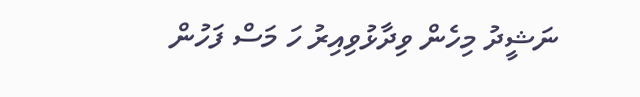ނަޝީދު މިހެން ވިދާޅުވިއިރު ހަ މަސް ފަހުން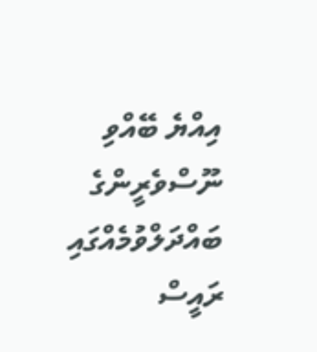އިއްޔެ ބޭއްވި ނޫސްވެރީންގެ ބައްދަލްވުމެއްގައި ރައީސް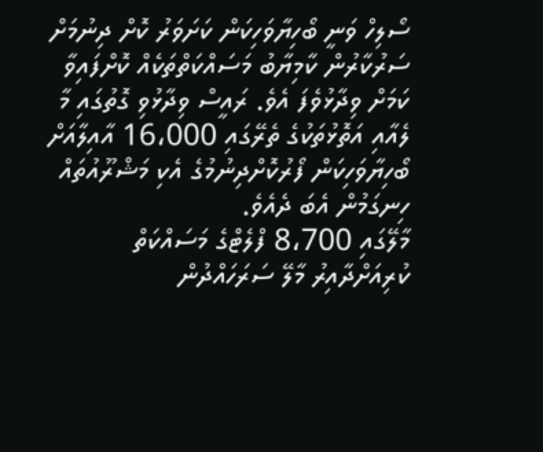ސޯލިހް ވަނީ ބޯހިޔާވަހިކަން ކަށަވަރު ކޮށް ދިނުމަށް ސަރުކާރުން ކާމިޔާބު މަސައްކަތްތަކެއް ކޮށްފައިވާ ކަމަށް ވިދާޅުވެފަ އެވެ. ރައީސް ވިދާޅުވި ގޮތުގައި މާ ލެއާއި އަތޮޅުތަކުގެ ތެރޭގައި 16،000 އާއިލާއަށް ބޯހިޔާވަހިކަން ފޯރުކޮށްދިނުމުގެ އެކި މަޝްރޫއުތައް ހިނގަމުން އެބަ ދެއެވެ.
މާލޭގައި 8،700 ފްލެޓްގެ މަސައްކަތް ކުރިއަށްދާއިރު މާލޭ ސަރަހައްދުން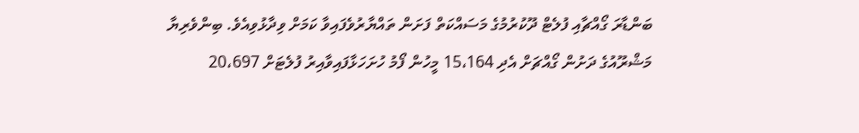ބަންޑާރަ ގޯއްޗާއި ފުލެޓް ދޫކުރުމުގެ މަސައްކަތް ފަށަން ތައްޔާރުވެފައިވާ ކަމަށް ވިދާޅުވިއެވެ. ބިންވެރިޔާ މަޝްރޫއުގެ ދަށުން ގޯއްޗަށް އެދި 15،164 މީހުން ފޯމު ހުށަހަޅާފައިވާއިރު ފުލެޓަށް 20،697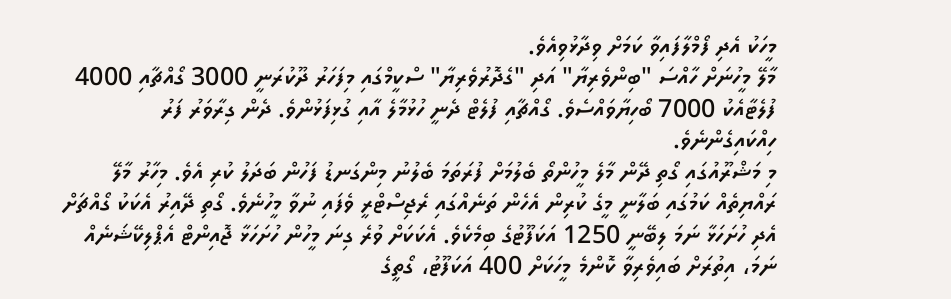މީހަކު އެދި ފޯމްލާފައިވާ ކަމަށް ވިދާޅުވިއެވެ.
މާލޭ މީހުނަށް ހާއްސަ "ބިންވެރިޔާ" އަދި "ގެދޮރުވެރިޔާ" ސްކީމްގައި މިފަހަރު ދޫކުރަނީ 3000 ގޯއްޗާއި 4000 ފުލެޓާއެކު 7000 ބޯހިޔާވައްސެވެ. ގޯއްޗާއި ފުލެޓް ދެނީ ހުޅުމާލެ އާއި ގުޅިފަޅުންވެ. ދެން ގިރާވަރު ފަރު ހިއްކައިގެންނެވެ.
މި މަޝްރޫއުގައި ގޯތި ދޭން މާލެ މީހުންތޯ ބެލުމަށް ފުރަތަމަ ބެލުނު މިންގަނޑު ފަހުން ބަދަލު ކުރި އެވެ. މިހާރު މާލޭ ރައްޔިތެއް ކަމުގައި ބަލާނީ މީގެ ކުރިން އެހެން ތަނެއްގައި ރެޖިސްޓްރީ ވެފައި ނުވާ މީހުނެވެ. ގޯތި ދޭއިރު އެކަކު ގޯއްޗަށް އެދި ހުށަހަޅާ ނަމަ ލިބޭނީ 1250 އަކަފޫޓުގެ ބިމެކެވެ. އެކަކަށް ވުރެ ގިނަ މީހުން ހުށަހަޅާ ޖޮއިންޓް އެޕްލިކޭޝަނެއް ނަމަ، އިތުރަށް ބައިވެރިވާ ކޮންމެ މީހަކަށް 400 އަކަފޫޓު، ގޯތީގެ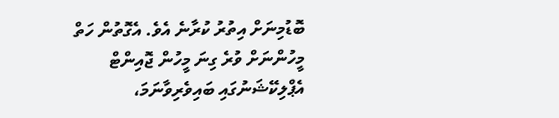ބޮޑުމިނަށް އިތުރު ކުރާނެ އެވެ. އެގޮތުން ހަތް މީހުންނަށް ވުރެ ގިނަ މީހުން ޖޮއިންޓް އެޕްލިކޭޝަނުގައި ބައިވެރިވާނަމަ،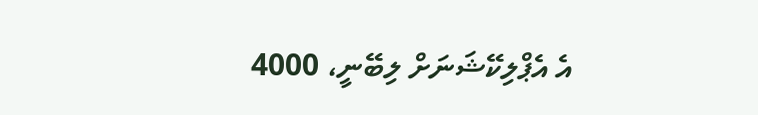އެ އެޕްލިކޭޝަނަށް ލިބޭނީ، 4000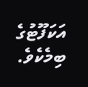އަކަފޫޓުގެ ބިމެކެވެ.